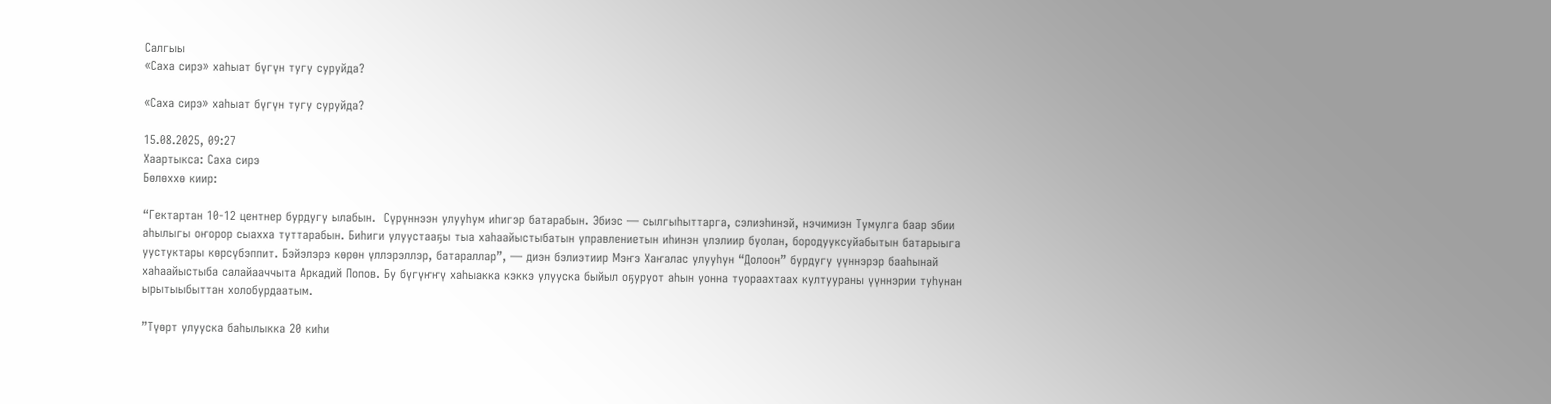Салгыы
«Саха сирэ» хаһыат бүгүн тугу суруйда?

«Саха сирэ» хаһыат бүгүн тугу суруйда?

15.08.2025, 09:27
Хаартыкса: Саха сирэ
Бөлөххө киир:

“Гектартан 10-12 центнер бурдугу ылабын.  Сүрүннээн улууһум иһигэр батарабын. Эбиэс — сылгыһыттарга, сэлиэһинэй, нэчимиэн Тумулга баар эбии аһылыгы оҥорор сыахха туттарабын. Биһиги улуустааҕы тыа хаһаайыстыбатын управлениетын иһинэн үлэлиир буолан, бородууксуйабытын батарыыга уустуктары көрсүбэппит. Бэйэлэрэ көрөн үллэрэллэр, батараллар”, — диэн бэлиэтиир Мэҥэ Хаҥалас улууһун “Долоон” бурдугу үүннэрэр бааһынай хаһаайыстыба салайааччыта Аркадий Попов. Бу бүгүҥҥү хаһыакка кэккэ улууска быйыл оҕуруот аһын уонна туораахтаах култуураны үүннэрии туһунан ырытыыбыттан холобурдаатым.

”Түөрт улууска баһылыкка 20 киһи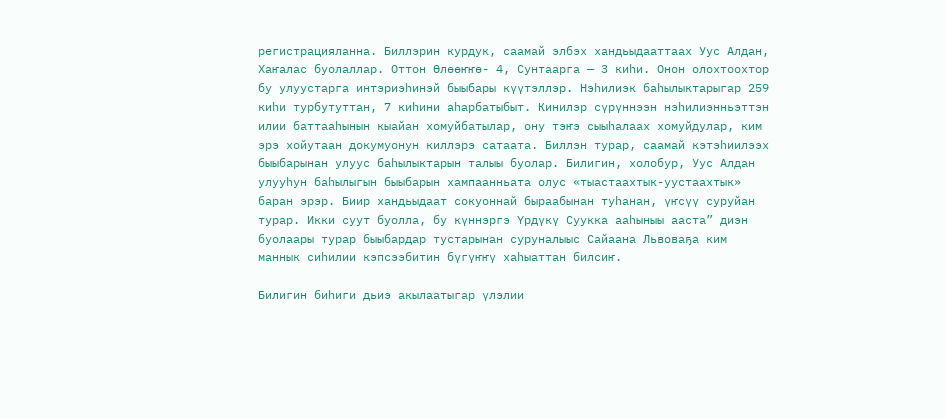регистрацияланна. Биллэрин курдук, саамай элбэх хандьыдааттаах Уус Алдан, Хаҥалас буолаллар. Оттон Өлөөҥҥө- 4, Сунтаарга — 3 киһи. Онон олохтоохтор бу улуустарга интэриэһинэй быыбары күүтэллэр. Нэһилиэк баһылыктарыгар 259 киһи турбутуттан, 7 киһини аһарбатыбыт. Кинилэр сүрүннээн нэһилиэнньэттэн илии баттааһынын кыайан хомуйбатылар, ону тэҥэ сыыһалаах хомуйдулар, ким эрэ хойутаан докумуонун киллэрэ сатаата. Биллэн турар, саамай кэтэһиилээх быыбарынан улуус баһылыктарын талыы буолар. Билигин, холобур, Уус Алдан улууһун баһылыгын быыбарын хампаанньата олус «тыастаахтык-уустаахтык» баран эрэр. Биир хандьыдаат сокуоннай быраабынан туһанан, үҥсүү суруйан турар. Икки суут буолла, бу күннэргэ Үрдүкү Суукка ааһыныы ааста” диэн буолаары турар быыбардар тустарынан суруналыыс Сайаана Львоваҕа ким маннык сиһилии кэпсээбитин бүгүҥҥү хаһыаттан билсиҥ.

Билигин биһиги дьиэ акылаатыгар үлэлии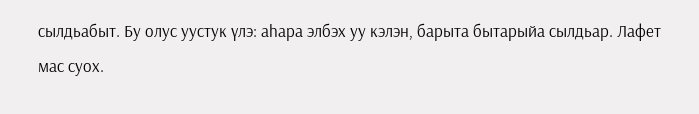сылдьабыт. Бу олус уустук үлэ: аһара элбэх уу кэлэн, барыта бытарыйа сылдьар. Лафет мас суох.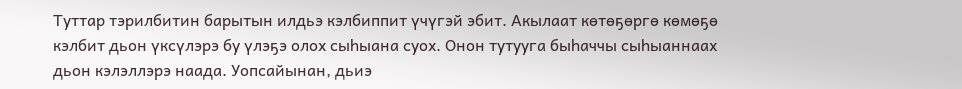Туттар тэрилбитин барытын илдьэ кэлбиппит үчүгэй эбит. Акылаат көтөҕөргө көмөҕө кэлбит дьон үксүлэрэ бу үлэҕэ олох сыһыана суох. Онон тутууга быһаччы сыһыаннаах дьон кэлэллэрэ наада. Уопсайынан, дьиэ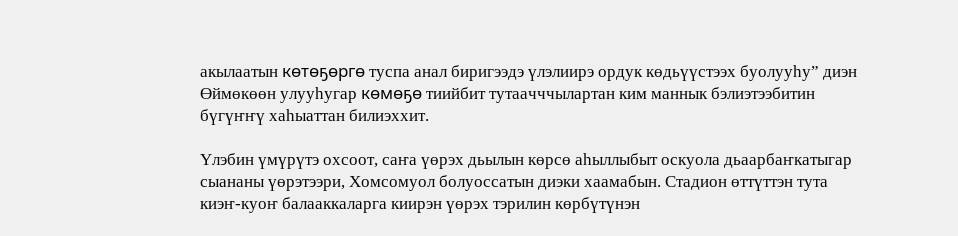акылаатын көтөҕөргө туспа анал биригээдэ үлэлиирэ ордук көдьүүстээх буолууһу” диэн Өймөкөөн улууһугар көмөҕө тиийбит тутаачччылартан ким маннык бэлиэтээбитин бүгүҥҥү хаһыаттан билиэххит.

Үлэбин үмүрүтэ охсоот, саҥа үөрэх дьылын көрсө аһыллыбыт оскуола дьаарбаҥкатыгар сыананы үөрэтээри, Хомсомуол болуоссатын диэки хаамабын. Стадион өттүттэн тута киэҥ-куоҥ балааккаларга киирэн үөрэх тэрилин көрбүтүнэн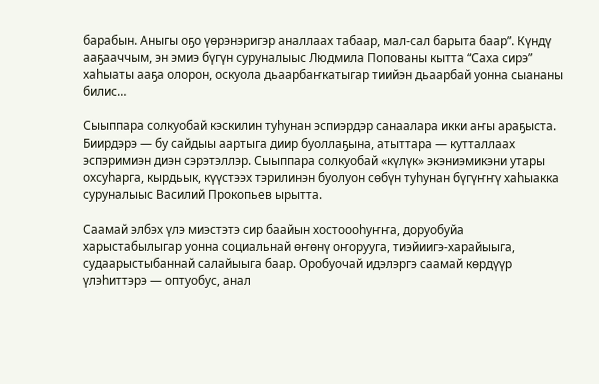барабын. Аныгы оҕо үөрэнэригэр аналлаах табаар, мал-сал барыта баар”. Күндү ааҕааччым, эн эмиэ бүгүн суруналыыс Людмила Попованы кытта “Саха сирэ” хаһыаты ааҕа олорон, оскуола дьаарбаҥкатыгар тиийэн дьаарбай уонна сыананы билис…

Сыыппара солкуобай кэскилин туһунан эспиэрдэр санаалара икки аҥы араҕыста. Биирдэрэ — бу сайдыы аартыга диир буоллаҕына, атыттара — кутталлаах эспэримиэн диэн сэрэтэллэр. Сыыппара солкуобай «күлүк» экэниэмикэни утары охсуһарга, кырдьык, күүстээх тэрилинэн буолуон сөбүн туһунан бүгүҥҥү хаһыакка суруналыыс Василий Прокопьев ырытта.

Саамай элбэх үлэ миэстэтэ сир баайын хостоооһуҥҥа, доруобуйа харыстабылыгар уонна социальнай өҥөнү оҥорууга, тиэйиигэ-харайыыга, судаарыстыбаннай салайыыга баар. Оробуочай идэлэргэ саамай көрдүүр үлэһиттэрэ — оптуобус, анал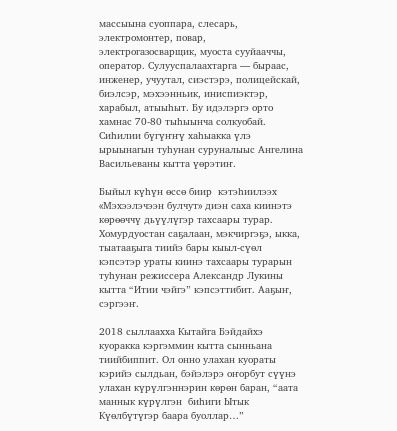массыына суоппара, слесарь, электромонтер, повар, электрогазосварщик, муоста сууйааччы, оператор. Сулууспалаахтарга — быраас, инженер, учуутал, сиэстэрэ, полицейскай, биэлсэр, мэхээнньик, иниспиэктэр, харабыл, атыыһыт. Бу идэлэргэ орто хамнас 70-80 тыһыынча солкуобай. Сиһилии бүгүҥҥү хаһыакка үлэ ырыынагын туһунан суруналыыс Ангелина Васильеваны кытта үөрэтиҥ.

Быйыл күһүн өссө биир  кэтэһиилээх «Мэхээлэчээн булчут» диэн саха киинэтэ көрөөччү дьүүлүгэр тахсаары турар. Хомурдуостан саҕалаан, мэкчиргэҕэ, ыкка, тыатааҕыга тиийэ бары кыыл-сүөл кэпсэтэр ураты киинэ тахсаары турарын туһунан режиссера Александр Лукины кытта “Итии чэйгэ” кэпсэттибит. Ааҕыҥ, сэргээҥ.

2018 сыллаахха Кытайга Бэйдайхэ куоракка кэргэммин кытта сынньана тиийбиппит. Ол онно улахан куораты кэрийэ сылдьан, бэйэлэрэ оҥорбут сүүнэ улахан күрүлгэннэрин көрөн баран, “аата маннык күрүлгэн  биһиги Ытык Күөлбүтүгэр баара буоллар…”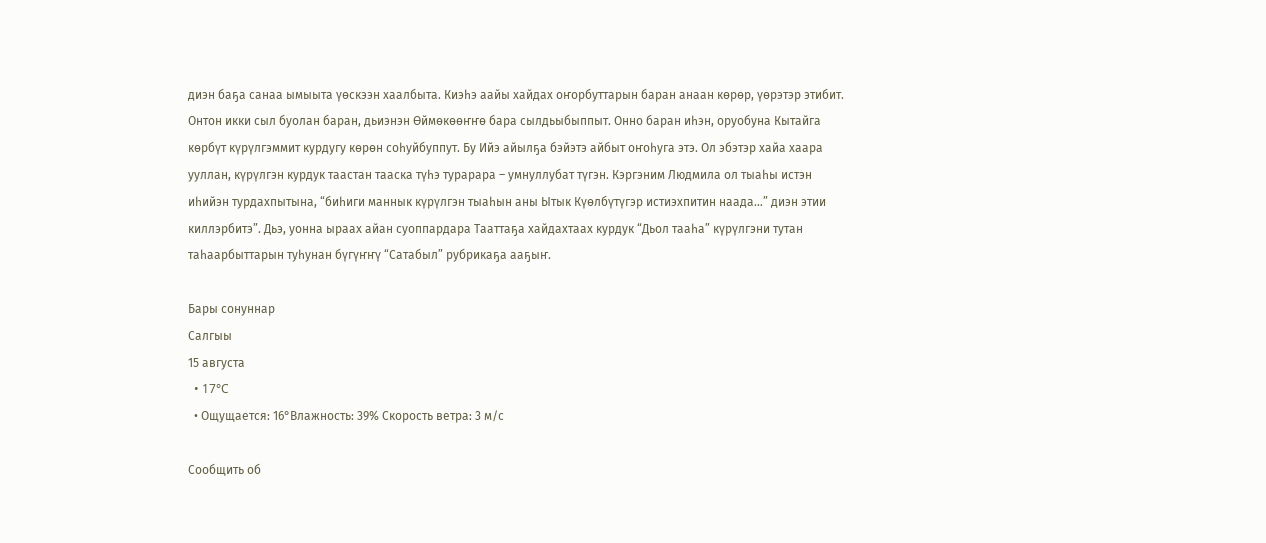диэн баҕа санаа ымыыта үөскээн хаалбыта. Киэһэ аайы хайдах оҥорбуттарын баран анаан көрөр, үөрэтэр этибит. Онтон икки сыл буолан баран, дьиэнэн Өймөкөөҥҥө бара сылдьыбыппыт. Онно баран иһэн, оруобуна Кытайга көрбүт күрүлгэммит курдугу көрөн соһуйбуппут. Бу Ийэ айылҕа бэйэтэ айбыт оҥоһуга этэ. Ол эбэтэр хайа хаара ууллан, күрүлгэн курдук таастан тааска түһэ турарара – умнуллубат түгэн. Кэргэним Людмила ол тыаһы истэн иһийэн турдахпытына, “биһиги маннык күрүлгэн тыаһын аны Ытык Күөлбүтүгэр истиэхпитин наада…” диэн этии киллэрбитэ”. Дьэ, уонна ыраах айан суоппардара Тааттаҕа хайдахтаах курдук “Дьол тааһа” күрүлгэни тутан таһаарбыттарын туһунан бүгүҥҥү “Сатабыл” рубрикаҕа ааҕыҥ.

Бары сонуннар
Салгыы
15 августа
  • 17°C
  • Ощущается: 16°Влажность: 39% Скорость ветра: 3 м/с

Сообщить об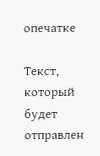опечатке

Текст, который будет отправлен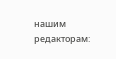нашим редакторам: